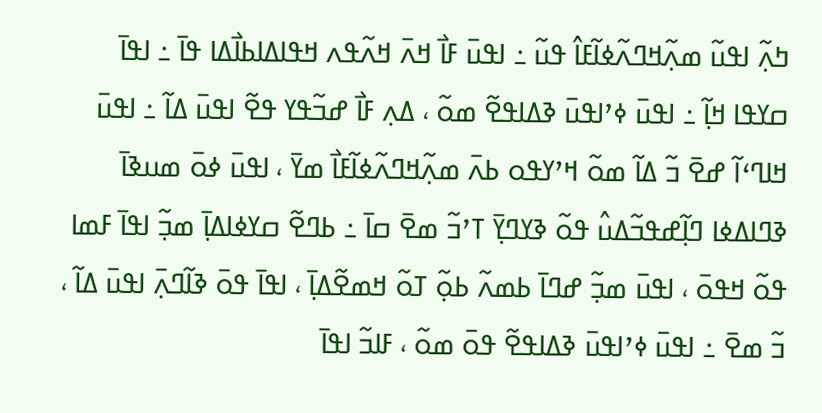ߤߍ߲߬ ߊߟߎ߬ ߘߍ߲߬ߞߣߍ߬ߦߊ߬ߓߊ߮ ߟߎ߬ ߸ ߊߟߎ߫ ߓߊ߯ ߞߍ߫ ߞߍ߬ߟߍ ߞߟߊߡߊߕߊ߯ߡߊ ߟߊ߫ ߸ ߊߟߊ߫ ߛߌߟߊ ߞߊ߲߬ ߸ ߊߟߎ߫ ߦߴߊߟߎ߫ ߢߡߊߟߐ߬ ߘߋ߬ ، ߡߍ߲ ߓߊ߯ ߝߏ߬ߟߌ ߟߐ߬ ߊߟߎ߫ ߡߊ߬ ߸ ߊߟߎ߫ ߞߊߣߵߊ߬ ߝߐ߫ ߏ߬ ߡߊ߬ ߘߋ߬ ߞߴߌߟߋ ߕߍ߫ ߘߍ߲߬ߞߣߍ߬ߦߊ߬ߓߊ߯ ߘߌ߫ ، ߊߟߎ߫ ߦߋ߫ ߘߎߢߊ߫ ߢߣߊߡߦߊ ߣߊ߲߬ߝߟߏ߬ߡߎ߮ ߟߋ߬ ߢߌߣߌ߲߫ ߠߴߏ߬ ߘߐ߫ ߛߊ߫ ߸ ߕߣߐ߬ ߛߌߦߊߡߊ߲߫ ߘߏ߲߬ ߊߟߊ߫ ߓߘߊ ߟߋ߬ ߞߟߋ߫ ، ߊߟߎ߫ ߘߏ߲߬ ߝߣߊ߫ ߕߘߍ߬ ߕߋ߲߬ ߠߋ߬ ߞߘߐ߬ߡߊ߲߫ ، ߊߟߊ߫ ߟߋ߫ ߢߊ߬ߣߍ߲߫ ߊߟߎ߫ ߡߊ߬ ، ߏ߬ ߘߐ߫ ߸ ߊߟߎ߫ ߦߴߊߟߎ߫ ߢߡߊߟߐ߬ ߟߋ߫ ߘߋ߬ ، ߓߊߏ߬ ߊߟߊ߫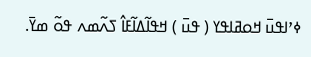ߦߴߊߟߎ߫ ߞߋߥߊߟߌ ( ߟߎ߫ ) ߞߟߊ߬ߡߊ߬ߓߊ߮ ߖߍ߬ߘߍ ߟߋ߬ ߘߌ߫.